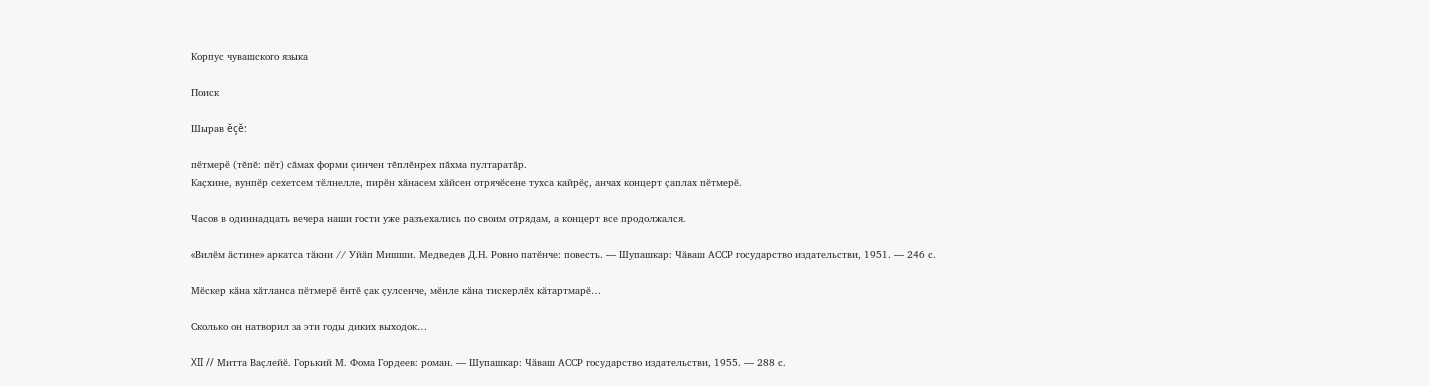Корпус чувашского языка

Поиск

Шырав ĕçĕ:

пӗтмерӗ (тĕпĕ: пӗт) сăмах форми çинчен тĕплĕнрех пăхма пултаратăр.
Каҫхине, вунпӗр сехетсем тӗлнелле, пирӗн хӑнасем хӑйсен отрячӗсене тухса кайрӗҫ, анчах концерт ҫаплах пӗтмерӗ.

Часов в одиннадцать вечера наши гости уже разъехались по своим отрядам, а концерт все продолжался.

«Вилӗм ӑстине» аркатса тӑкни // Уйӑп Мишши. Медведев Д.Н. Ровно патӗнче: повесть. — Шупашкар: Чӑваш АССР государство издательстви, 1951. — 246 с.

Мӗскер кӑна хӑтланса пӗтмерӗ ӗнтӗ ҫак ҫулсенче, мӗнле кӑна тискерлӗх кӑтартмарӗ…

Сколько он натворил за эти годы диких выходок…

XII // Митта Ваҫлейӗ. Горький М. Фома Гордеев: роман. — Шупашкар: Чӑваш АССР государство издательстви, 1955. — 288 с.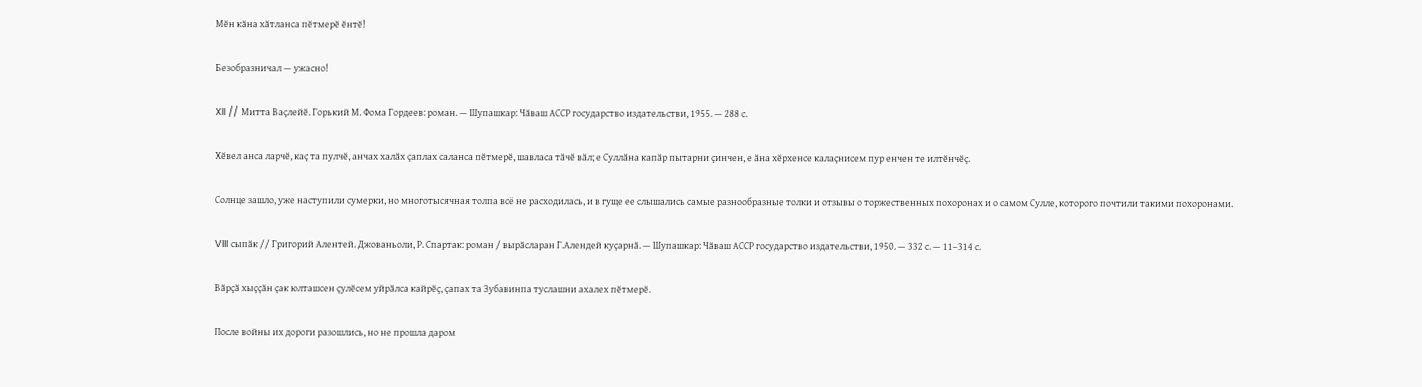Мӗн кӑна хӑтланса пӗтмерӗ ӗнтӗ!

Безобразничал — ужасно!

XII // Митта Ваҫлейӗ. Горький М. Фома Гордеев: роман. — Шупашкар: Чӑваш АССР государство издательстви, 1955. — 288 с.

Хӗвел анса ларчӗ, каҫ та пулчӗ, анчах халӑх ҫаплах саланса пӗтмерӗ, шавласа тӑчӗ вӑл; е Суллӑна капӑр пытарни ҫинчен, е ӑна хӗрхенсе калаҫнисем пур енчен те илтӗнчӗҫ.

Солнце зашло, уже наступили сумерки, но многотысячная толпа всё не расходилась, и в гуще ее слышались самые разнообразные толки и отзывы о торжественных похоронах и о самом Сулле, которого почтили такими похоронами.

VIII сыпӑк // Григорий Алентей. Джованьоли, Р. Спартак: роман / вырӑсларан Г.Алендей куҫарнӑ. — Шупашкар: Чӑваш АССР государство издательстви, 1950. — 332 с. — 11–314 с.

Вӑрҫӑ хыҫҫӑн ҫак юлташсен ҫулӗсем уйрӑлса кайрӗҫ, ҫапах та Зубавинпа туслашни ахалех пӗтмерӗ.

После войны их дороги разошлись, но не прошла даром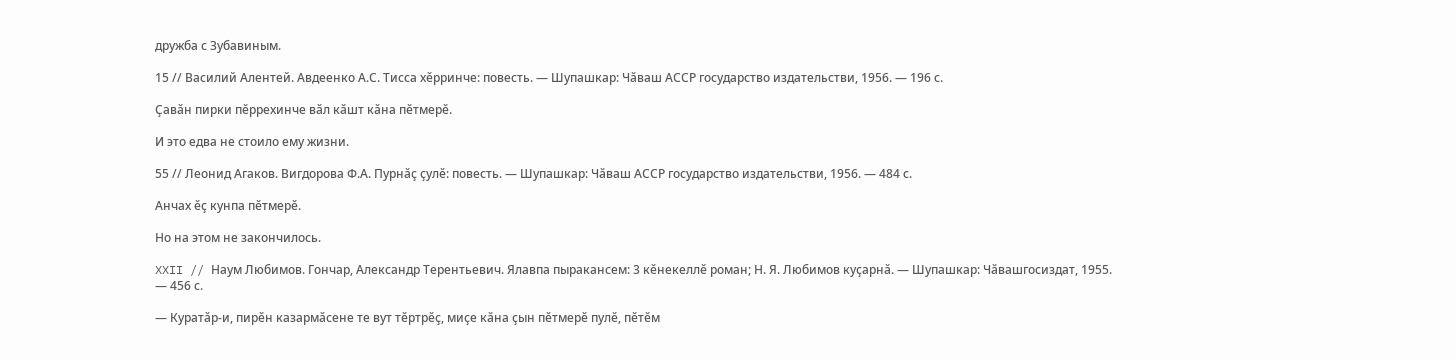дружба с Зубавиным.

15 // Василий Алентей. Авдеенко А.С. Тисса хӗрринче: повесть. — Шупашкар: Чӑваш АССР государство издательстви, 1956. — 196 с.

Ҫавӑн пирки пӗррехинче вӑл кӑшт кӑна пӗтмерӗ.

И это едва не стоило ему жизни.

55 // Леонид Агаков. Вигдорова Ф.А. Пурнӑҫ ҫулӗ: повесть. — Шупашкар: Чӑваш АССР государство издательстви, 1956. — 484 с.

Анчах ӗҫ кунпа пӗтмерӗ.

Но на этом не закончилось.

XXII // Наум Любимов. Гончар, Александр Терентьевич. Ялавпа пыракансем: 3 кӗнекеллӗ роман; Н. Я. Любимов куҫарнӑ. — Шупашкар: Чӑвашгосиздат, 1955. — 456 с.

— Куратӑр-и, пирӗн казармӑсене те вут тӗртрӗҫ, миҫе кӑна ҫын пӗтмерӗ пулӗ, пӗтӗм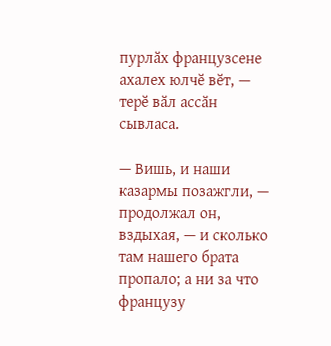пурлӑх французсене ахалех юлчӗ вӗт, — терӗ вӑл ассӑн сывласа.

— Вишь, и наши казармы позажгли, — продолжал он, вздыхая, — и сколько там нашего брата пропало; а ни за что французу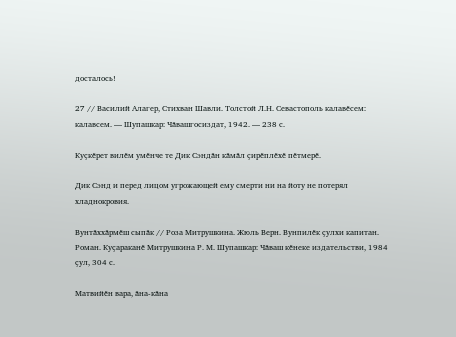досталось!

27 // Василий Алагер, Стихван Шавли. Толстой Л.Н. Севастополь калавӗсем: калавсем. — Шупашкар: Чӑвашгосиздат, 1942. — 238 с.

Куҫкӗрет вилӗм умӗнче те Дик Сэндӑн кӑмӑл ҫирӗплӗхӗ пӗтмерӗ.

Дик Сэнд и перед лицом угрожающей ему смерти ни на йоту не потерял хладнокровия.

Вунтӑххӑрмӗш сыпӑк // Роза Митрушкина. Жюль Верн. Вунпилӗк ҫулхи капитан. Роман. Куҫараканӗ Митрушкина Р. М. Шупашкар: Чӑваш кӗнеке издательстви, 1984 ҫул, 304 с.

Матвийӗн вара, ӑна-кӑна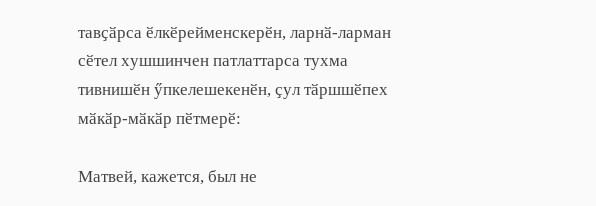тавҫӑрса ӗлкӗрейменскерӗн, ларнӑ-ларман сӗтел хушшинчен патлаттарса тухма тивнишӗн ӳпкелешекенӗн, ҫул тӑршшӗпех мӑкӑр-мӑкӑр пӗтмерӗ:

Матвей, кажется, был не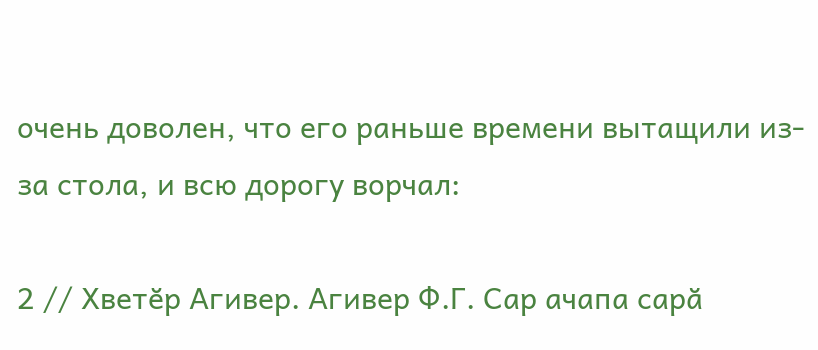очень доволен, что его раньше времени вытащили из-за стола, и всю дорогу ворчал:

2 // Хветӗр Агивер. Агивер Ф.Г. Сар ачапа сарӑ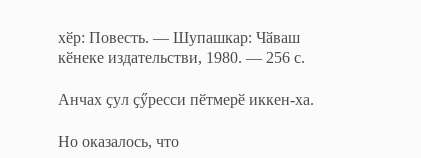хӗр: Повесть. — Шупашкар: Чӑваш кӗнеке издательстви, 1980. — 256 с.

Анчах ҫул ҫӳресси пӗтмерӗ иккен-ха.

Но оказалось, что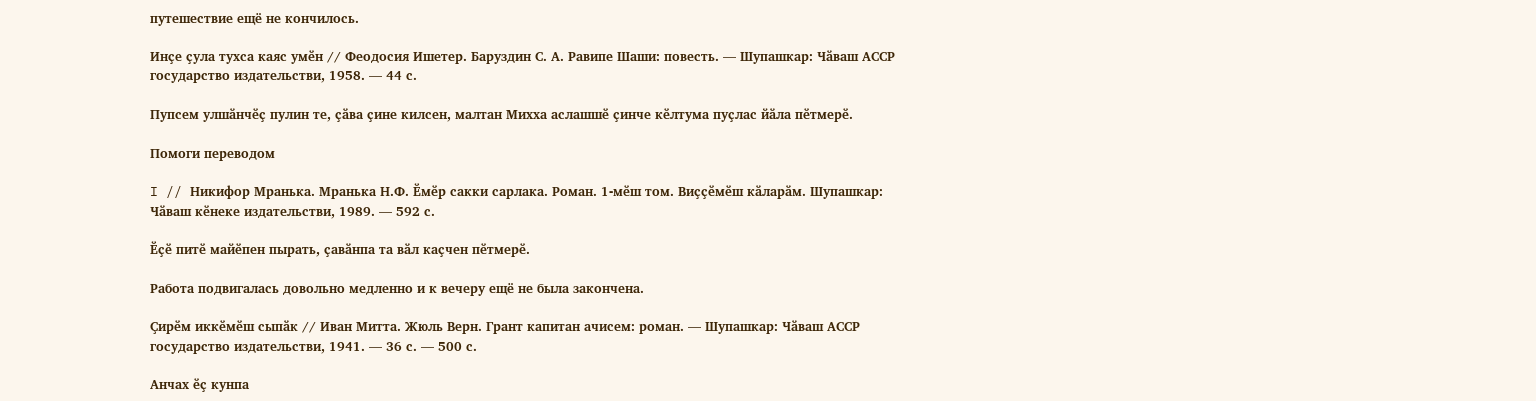путешествие ещё не кончилось.

Инҫе ҫула тухса каяс умӗн // Феодосия Ишетер. Баруздин С. А. Равипе Шаши: повесть. — Шупашкар: Чӑваш АССР государство издательстви, 1958. — 44 с.

Пупсем улшӑнчӗҫ пулин те, ҫӑва ҫине килсен, малтан Михха аслашшӗ ҫинче кӗлтума пуҫлас йӑла пӗтмерӗ.

Помоги переводом

I // Никифор Мранька. Мранька Н.Ф. Ӗмӗр сакки сарлака. Роман. 1-мӗш том. Виҫҫӗмӗш кӑларӑм. Шупашкар: Чӑваш кӗнеке издательстви, 1989. — 592 с.

Ӗҫӗ питӗ майӗпен пырать, ҫавӑнпа та вӑл каҫчен пӗтмерӗ.

Работа подвигалась довольно медленно и к вечеру ещё не была закончена.

Ҫирӗм иккӗмӗш сыпӑк // Иван Митта. Жюль Верн. Грант капитан ачисем: роман. — Шупашкар: Чӑваш АССР государство издательстви, 1941. — 36 с. — 500 с.

Анчах ӗҫ кунпа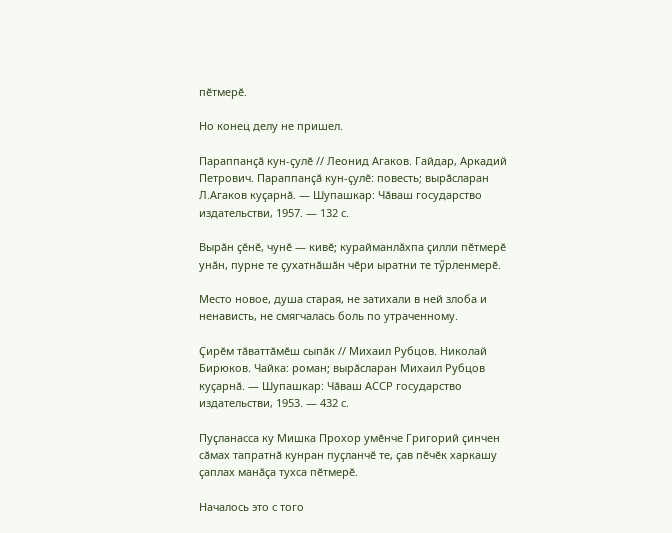пӗтмерӗ.

Но конец делу не пришел.

Параппанҫӑ кун-ҫулӗ // Леонид Агаков. Гайдар, Аркадий Петрович. Параппанҫӑ кун-ҫулӗ: повесть; вырӑсларан Л.Агаков куҫарнӑ. — Шупашкар: Чӑваш государство издательстви, 1957. — 132 с.

Вырӑн ҫӗнӗ, чунӗ — кивӗ; курайманлӑхпа ҫилли пӗтмерӗ унӑн, пурне те ҫухатнӑшӑн чӗри ыратни те тӳрленмерӗ.

Место новое, душа старая, не затихали в ней злоба и ненависть, не смягчалась боль по утраченному.

Ҫирӗм тӑваттӑмӗш сыпӑк // Михаил Рубцов. Николай Бирюков. Чайка: роман; вырӑсларан Михаил Рубцов куҫарнӑ. — Шупашкар: Чӑваш АССР государство издательстви, 1953. — 432 с.

Пуҫланасса ку Мишка Прохор умӗнче Григорий ҫинчен сӑмах тапратнӑ кунран пуҫланчӗ те, ҫав пӗчӗк харкашу ҫаплах манӑҫа тухса пӗтмерӗ.

Началось это с того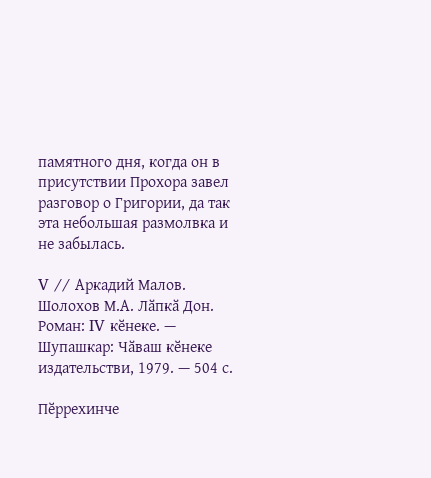памятного дня, когда он в присутствии Прохора завел разговор о Григории, да так эта небольшая размолвка и не забылась.

V // Аркадий Малов. Шолохов М.А. Лӑпкӑ Дон. Роман: IV кӗнеке. — Шупашкар: Чӑваш кӗнеке издательстви, 1979. — 504 с.

Пӗррехинче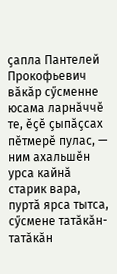ҫапла Пантелей Прокофьевич вӑкӑр сӳсменне юсама ларнӑччӗ те, ӗҫӗ ҫыпӑҫсах пӗтмерӗ пулас, — ним ахальшӗн урса кайнӑ старик вара, пуртӑ ярса тытса, сӳсмене татӑкӑн-татӑкӑн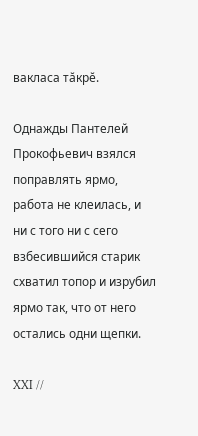вакласа тӑкрӗ.

Однажды Пантелей Прокофьевич взялся поправлять ярмо, работа не клеилась, и ни с того ни с сего взбесившийся старик схватил топор и изрубил ярмо так, что от него остались одни щепки.

XXI //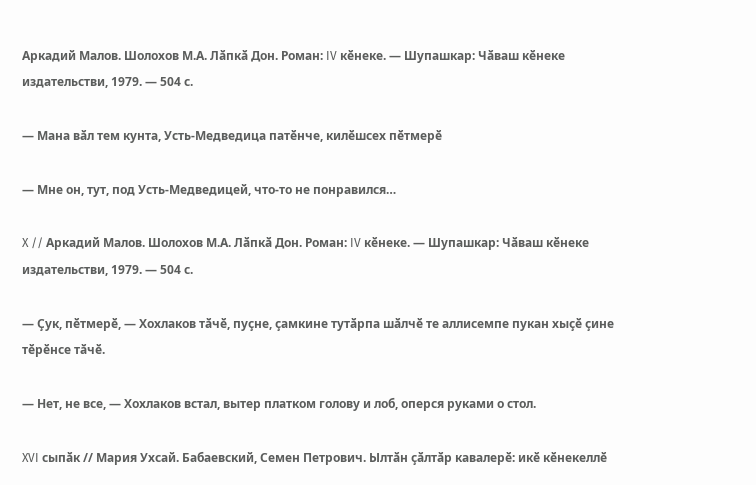Аркадий Малов. Шолохов М.А. Лӑпкӑ Дон. Роман: IV кӗнеке. — Шупашкар: Чӑваш кӗнеке издательстви, 1979. — 504 с.

— Мана вӑл тем кунта, Усть-Медведица патӗнче, килӗшсех пӗтмерӗ

— Мне он, тут, под Усть-Медведицей, что-то не понравился…

X // Аркадий Малов. Шолохов М.А. Лӑпкӑ Дон. Роман: IV кӗнеке. — Шупашкар: Чӑваш кӗнеке издательстви, 1979. — 504 с.

— Ҫук, пӗтмерӗ, — Хохлаков тӑчӗ, пуҫне, ҫамкине тутӑрпа шӑлчӗ те аллисемпе пукан хыҫӗ ҫине тӗрӗнсе тӑчӗ.

— Нет, не все, — Хохлаков встал, вытер платком голову и лоб, оперся руками о стол.

XVI сыпӑк // Мария Ухсай. Бабаевский, Семен Петрович. Ылтӑн ҫӑлтӑр кавалерӗ: икӗ кӗнекеллӗ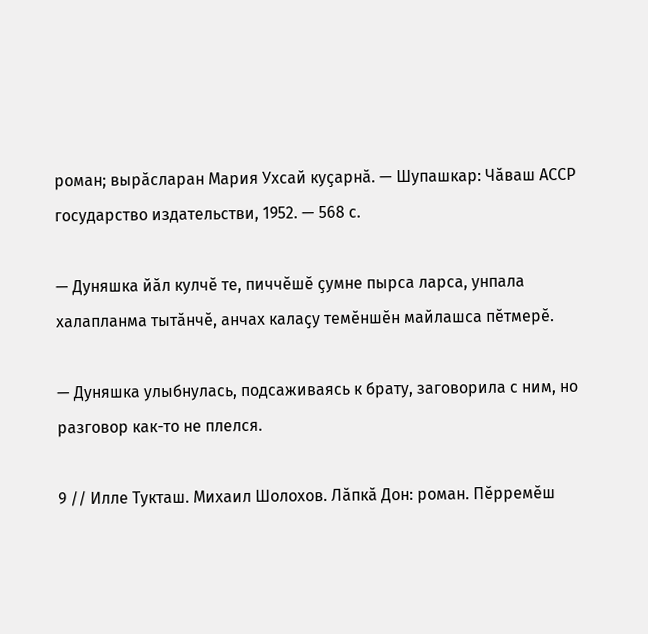роман; вырӑсларан Мария Ухсай куҫарнӑ. — Шупашкар: Чӑваш АССР государство издательстви, 1952. — 568 с.

— Дуняшка йӑл кулчӗ те, пиччӗшӗ ҫумне пырса ларса, унпала халапланма тытӑнчӗ, анчах калаҫу темӗншӗн майлашса пӗтмерӗ.

— Дуняшка улыбнулась, подсаживаясь к брату, заговорила с ним, но разговор как-то не плелся.

9 // Илле Тукташ. Михаил Шолохов. Лӑпкӑ Дон: роман. Пӗрремӗш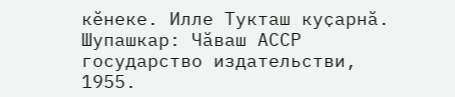кӗнеке. Илле Тукташ куҫарнӑ. Шупашкар: Чӑваш АССР государство издательстви, 1955.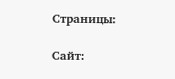Страницы:

Сайт: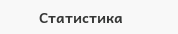Статистика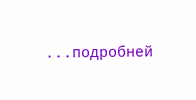...подробней